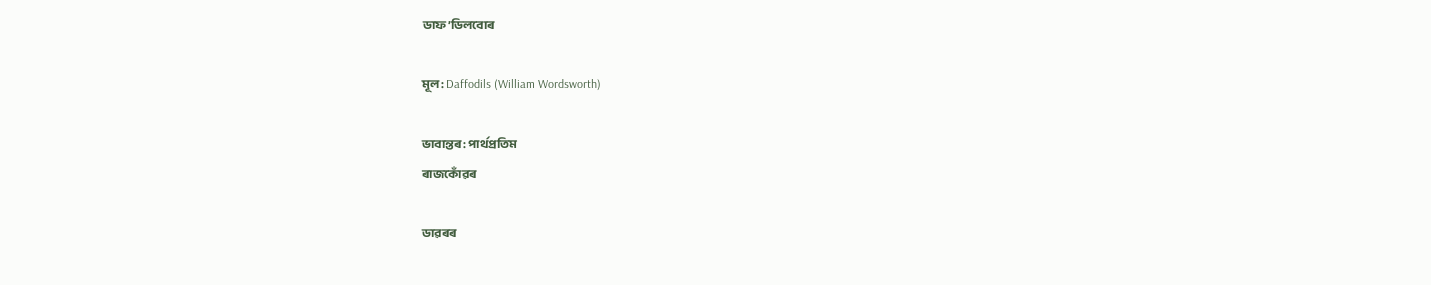ডাফ’ডিলবোৰ

মূল: Daffodils (William Wordsworth)

ভাবান্তৰ : পাৰ্থপ্ৰতিম
ৰাজকোঁৱৰ

ডাৱৰৰ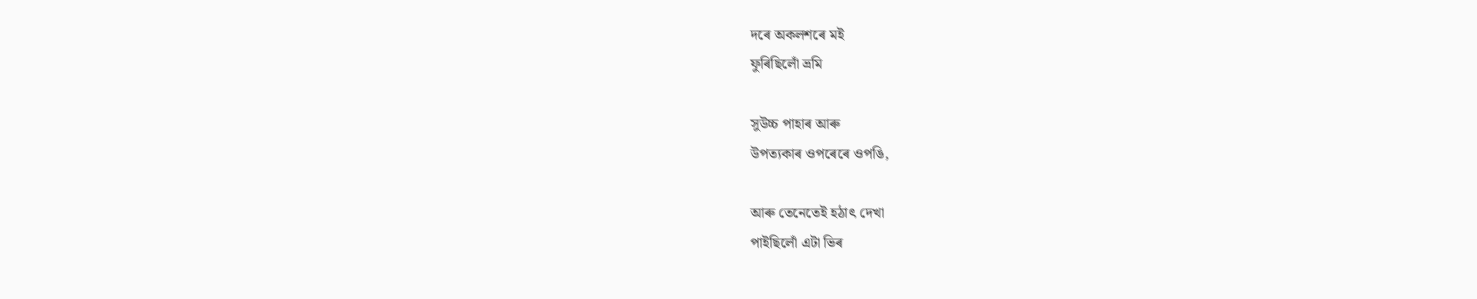দৰে অকলশৰে মই
ফুৰিছিলোঁ ভ্ৰমি

সুউচ্চ পাহাৰ আৰু
উপত্যকাৰ ওপৰেৰে ওপঙি,

আৰু তেনেতেই হঠাৎ দেখা
পাইছিলোঁ এটা ভিৰ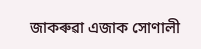জাকৰুৱা এজাক সোণালী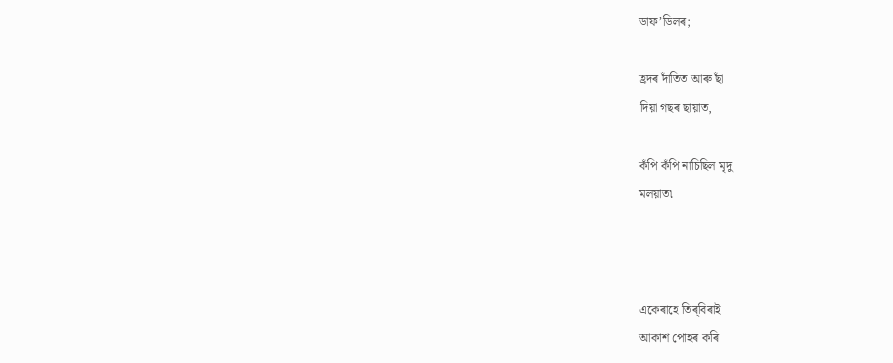ডাফ’ডিলৰ;

হ্ৰদৰ দাঁতিত আৰু ছাঁ
দিয়া গছৰ ছায়াত,

কঁপি কঁপি নাচিছিল মৃদু
মলয়াত৷



একেৰাহে তিৰ্‌বিৰাই
আকাশ পোহৰ কৰি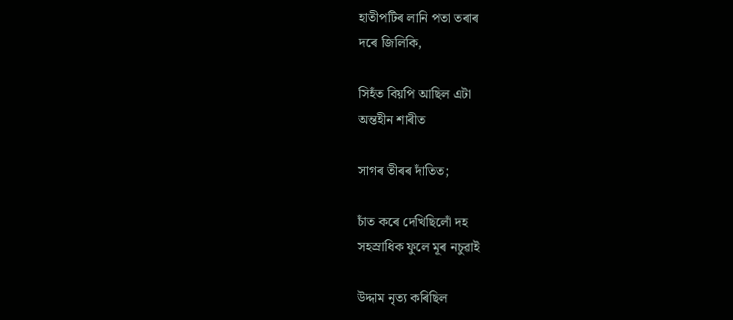হাতীপটিৰ লানি পতা তৰাৰ
দৰে জিলিকি,

সিহঁত বিয়পি আছিল এটা
অন্তহীন শাৰীত

সাগৰ তীৰৰ দাঁতিত;

চাঁত কৰে দেখিছিলোঁ দহ
সহস্ৰাধিক ফুলে মূৰ নচুৱাই

উদ্দাম নৃত্য কৰিছিল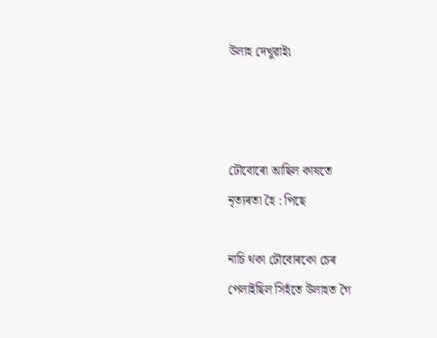উলাহ দেখুৱাই৷



ঢৌবোৰো আছিল কাষতে
নৃত্যৰতা হৈ : পিছে

নাচি থকা ঢৌবোৰকো চেৰ
পেলাইছিল সিহঁতে উলাহত গৈ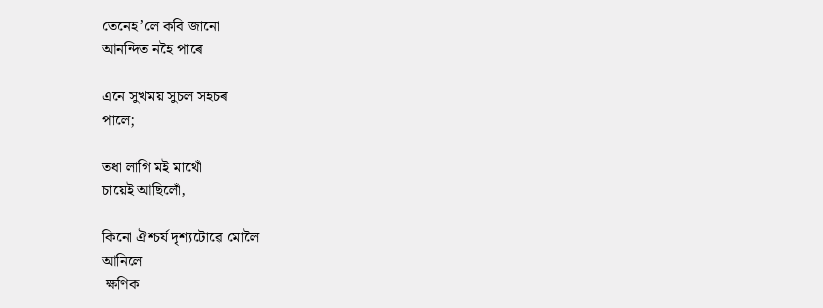তেনেহ’লে কবি জানো
আনন্দিত নহৈ পাৰে

এনে সুখময় সুচল সহচৰ
পালে;

তধা লাগি মই মাথোঁ
চায়েই আছিলোঁ,

কিনো ঐশ্চৰ্য দৃশ্যটোৱে মোলৈ
আনিলে
 ক্ষণিক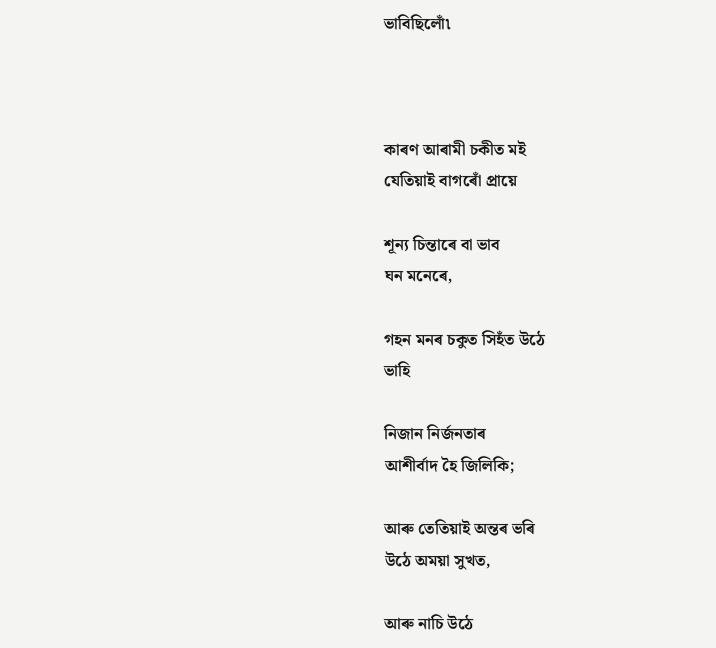ভাবিছিলোঁ৷



কাৰণ আৰামী চকীত মই
যেতিয়াই বাগৰোঁ প্ৰায়ে

শূন্য চিন্তাৰে বা ভাব
ঘন মনেৰে,

গহন মনৰ চকুত সিহঁত উঠে
ভাহি

নিজান নিৰ্জনতাৰ
আশীৰ্বাদ হৈ জিলিকি;

আৰু তেতিয়াই অন্তৰ ভৰি
উঠে অময়া সুখত,

আৰু নাচি উঠে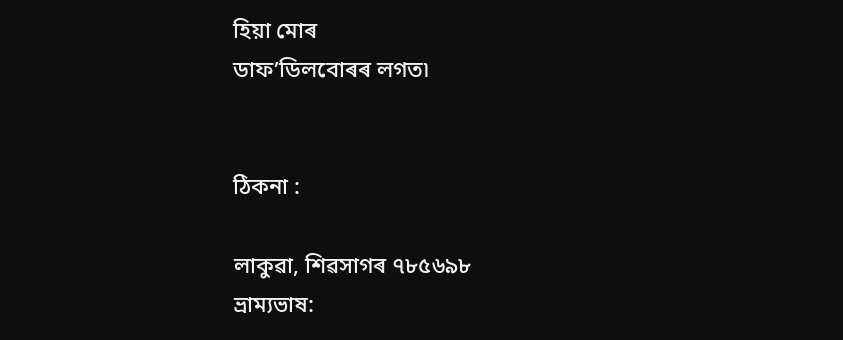হিয়া মোৰ
ডাফ’ডিলবোৰৰ লগত৷


ঠিকনা :

লাকুৱা, শিৱসাগৰ ৭৮৫৬৯৮
ভ্ৰাম্যভাষ: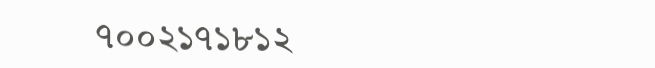৭০০২১৭১৮১২